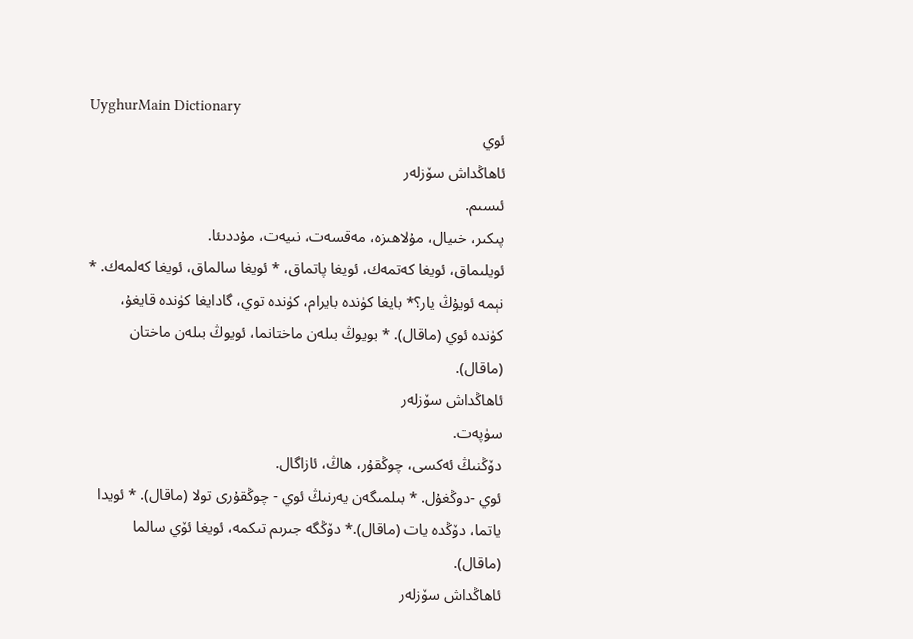UyghurMain Dictionary
ئوي
ئاھاڭداش سۆزلەر
ئىسىم.
پىكىر، خىيال، مۇلاھىزە، مەقسەت، نىيەت، مۇددىئا.
ئويلىماق، ئويغا كەتمەك، ئويغا پاتماق، * ئويغا سالماق، ئويغا كەلمەك. * نېمە ئويۇڭ يار؟* بايغا كۈندە بايرام، كۈندە توي، گادايغا كۈندە قايغۇ، كۈندە ئوي (ماقال). * بويوڭ بىلەن ماختانما، ئويوڭ بىلەن ماختان (ماقال).
ئاھاڭداش سۆزلەر
سۈپەت.
دۆڭنىڭ ئەكسى، چوڭقۇر، ھاڭ، ئازاگال.
ئوي -دوڭغۇل. * بىلمىگەن يەرنىڭ ئوي - چوڭقۇرى تولا (ماقال). * ئويدا ياتما، دۆڭدە يات (ماقال).* دۆڭگە جىرىم تىكمە، ئويغا ئۆي سالما (ماقال).
ئاھاڭداش سۆزلەر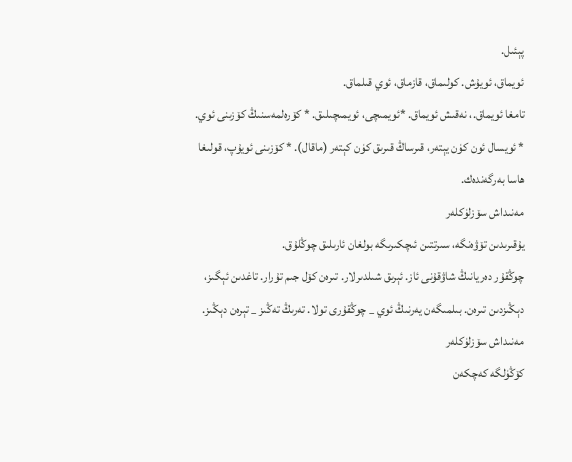پېئىل.
ئويماق، ئويۇش. كولىماق، قازماق، ئوي قىلماق.
تامغا ئويماق.، نەقىش ئويماق. *ئويمىچى، ئويمىچىلىق. * كۆرەلمەسنىڭ كۆزىنى ئوي. * ئويسال ئون كۈن يېتەر، قىرساڭ قىرىق كۈن كېتەر (ماقال). * كۆزىنى ئويۇپ، قولىغا ھاسا بەرگەندەك.
مەنىداش سۆزلۈكلەر
يۇقىرىدىن تۆۋەنگە، سىرتتىن ئىچكىرىگە بولغان ئارىلىق چوڭلۇق.
چوڭقۇر دەريانىڭ شاۋقۇنى ئاز. ئېرىق شىلدىرلار. تىرەن كۆل جىم تۇرار. تاغدىن ئېگىز، دېڭىزدىن تىرەن. بىلمىگەن يەرنىڭ ئوي _ چوڭقۇرى تولا. تەرىڭ تەڭىز _ تېرەن دېڭىز.
مەنىداش سۆزلۈكلەر
كۆڭۈلگە كەچكەن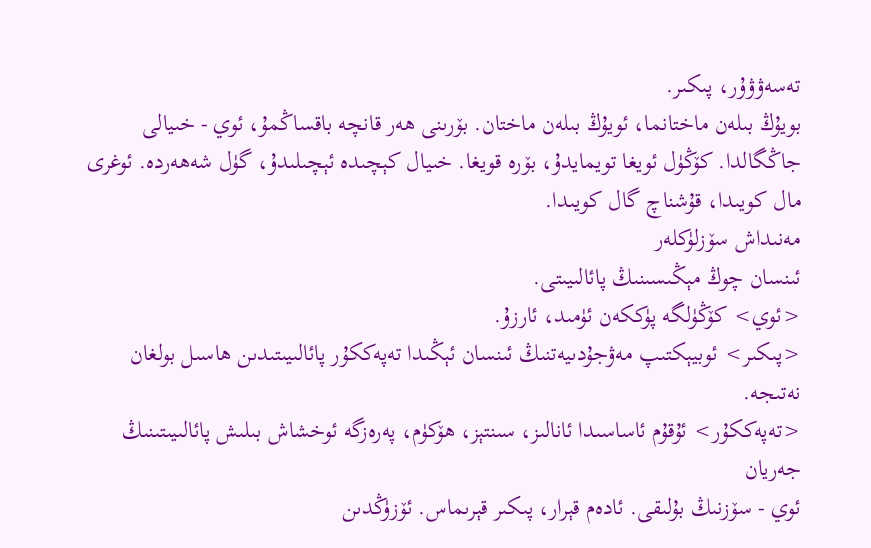تەسەۋۋۇر، پىكىر.
بويۇڭ بىلەن ماختانما، ئويۇڭ بىلەن ماختان. بۆرىنى ھەر قانچە باقساڭمۇ، ئوي - خىيالى جاڭگالدا. كۆڭۈل ئويغا تويمايدۇ، بۆرە قويغا. خىيال كېچىدە ئېچىلىدۇ، گۈل شەھەردە. ئوغرى مال كويىدا، قۇشناچ گال كويىدا.
مەنىداش سۆزلۈكلەر
ئىنسان چوڭ مېڭىسىنىڭ پائالىيىتى.
<ئوي> كۆڭۈلگە پۈككەن ئۈمىد، ئارزۇ.
<پىكىر> ئوبيېكتىپ مەۋجۇدىيەتنىڭ ئىنسان ئېڭىدا تەپەككۇر پائالىيىتىدىن ھاسىل بولغان نەتىجە.
<تەپەككۇر> ئۇقۇم ئاساسىدا ئانالىز، سىنتېز، ھۆكۈم، پەرەزگە ئوخشاش بىلىش پائالىيىتىنىڭ جەريان
ئوي - سۆزنىڭ بۇلىقى. ئادەم قېرار، پىكىر قېرىماس. ئۆزۈڭدىن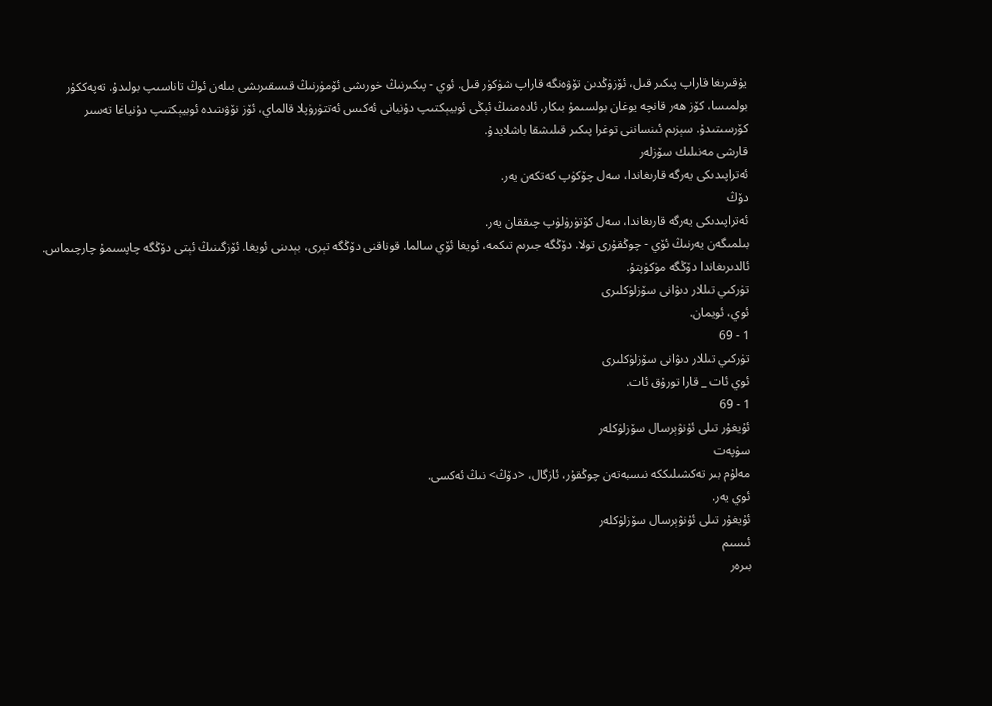يۇقىرىغا قاراپ پىكىر قىل، ئۆزۈڭدىن تۆۋەنگە قاراپ شۈكۈر قىل. ئوي - پىكىرنىڭ خورىشى ئۆمۈرنىڭ قىسقىرىشى بىلەن ئوڭ تاناسىپ بولىدۇ. تەپەككۇر بولمىسا، كۆز ھەر قانچە يوغان بولسىمۇ بىكار. ئادەمنىڭ ئېڭى ئوبيېكتىپ دۇنيانى ئەكىس ئەتتۈرۈپلا قالماي، ئۆز نۆۋىتىدە ئوبيېكتىپ دۇنياغا تەسىر كۆرسىتىدۇ. سېزىم ئىنساننى توغرا پىكىر قىلىشقا باشلايدۇ.
قارشى مەنىلىك سۆزلەر
ئەتراپىدىكى يەرگە قارىغاندا، سەل چۆكۈپ كەتكەن يەر.
دۆڭ
ئەتراپىدىكى يەرگە قارىغاندا، سەل كۆتۈرۈلۈپ چىققان يەر.
بىلمىگەن يەرنىڭ ئۆي - چوڭقۇرى تولا. دۆڭگە جىرىم تىكمە، ئويغا ئۆي سالما. قوناقنى دۆڭگە تېرى، بېدىنى ئويغا. ئۆزگىنىڭ ئېتى دۆڭگە چاپسىمۇ چارچىماس. ئالدىرىغاندا دۆڭگە مۈكۈپتۇ.
تۈركىي تىللار دىۋانى سۆزلۈكلىرى
ئوي، ئويمان.
1 - 69
تۈركىي تىللار دىۋانى سۆزلۈكلىرى
ئوي ئات _ قارا تورۇق ئات.
1 - 69
ئۇيغۇر تىلى ئۇنۋېرسال سۆزلۈكلەر
سۈپەت
مەلۇم بىر تەكشىلىككە نىسبەتەن چوڭقۇر، ئازگال، <دۆڭ> نىڭ ئەكسى.
ئوي يەر.
ئۇيغۇر تىلى ئۇنۋېرسال سۆزلۈكلەر
ئىسىم
بىرەر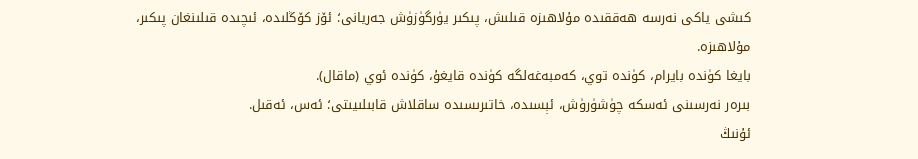كىشى ياكى نەرسە ھەققىدە مۇلاھىزە قىلىش، پىكىر يۈرگۈزۈش جەريانى؛ ئۆز كۆڭلىدە، ئىچىدە قىلىنغان پىكىر، مۇلاھىزە.
بايغا كۈندە بايرام، كۈندە توي، كەمبەغەلگە كۈندە قايغۇ، كۈندە ئوي (ماقال).
بىرەر نەرسىنى ئەسكە چۈشۈرۈش، ئېسىدە، خاتىرىسىدە ساقلاش قابىلىيىتى؛ ئەس، ئەقىل.
ئۇنىڭ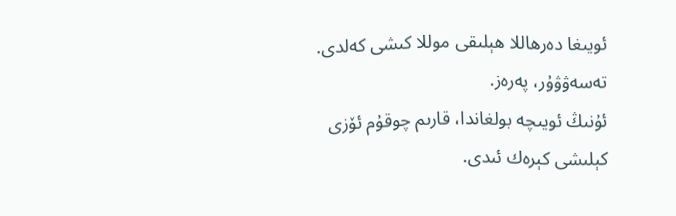ئويىغا دەرھاللا ھېلىقى موللا كىشى كەلدى.
تەسەۋۋۇر، پەرەز.
ئۇنىڭ ئويىچە بولغاندا، قارىم چوقۇم ئۆزى كېلىشى كېرەك ئىدى.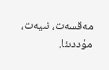مەقسەت، نىيەت، مۇددىئا.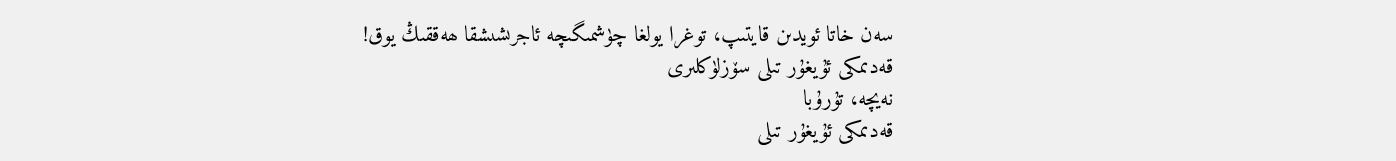سەن خاتا ئويدىن قايتىپ، توغرا يولغا چۈشمىگىچە ئاجرىشىشقا ھەققىڭ يوق!
قەدىمكى ئۇيغۇر تىلى سۆزلۈكلىرى
نەيچە، تۇرۇبا
قەدىمكى ئۇيغۇر تىلى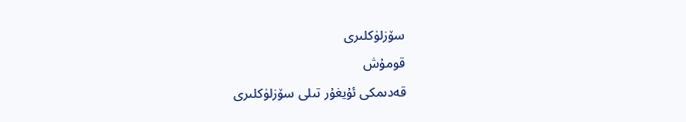سۆزلۈكلىرى
قومۇش
قەدىمكى ئۇيغۇر تىلى سۆزلۈكلىرى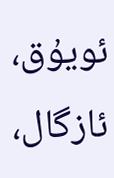ئويۇق، ئازگال،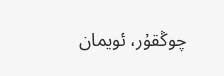چوڭقۇر، ئويمان